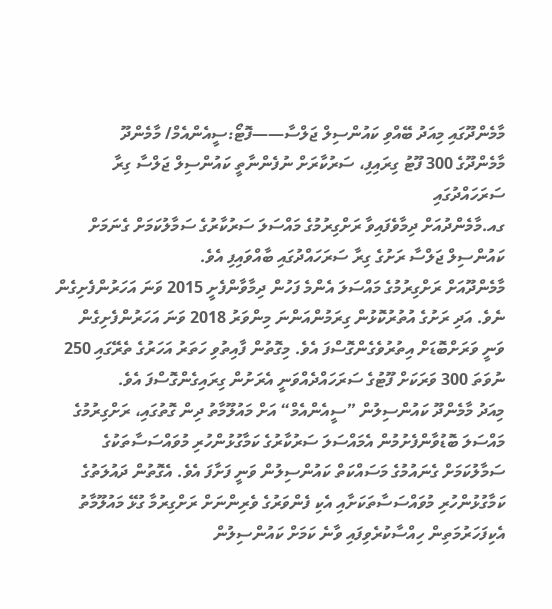މާމެންދޫގައި މިއަދު ބޭއްވި ކައުންސިލް ޖަލްސާ——ފޮޓޯ:ސީއެންއެމް/ މާމެންދޫ
މާމެންދޫގެ 300 ފޫޓު ގިރައިފި، ސަރުކާރަށް ނުފެންނާތީ ކައުންސިލް ޖަލްސާ ގިރާ ސަރަހައްދުގައި
ގއ.މާމެންދުއަށް ދިމާވެފައިވާ ރަށްގިރުމުގެ މައްސަލަ ސަރުކާރުގެ ސަމާލުކަމަށް ގެނަމަށް ކައުންސިލް ޖަލްސާ ރަށުގެ ގިރާ ސަރަހައްދުގައި ބާއްވައިފި އެވެ.
މާމެންދޫއަށް ރަށްގިރުމުގެ މައްސަލަ އެންމެ ފަހުން ދިމާވާންފެށީ 2015 ވަނަ އަހަރުންފެށިގެން ނެވެ. އަދި ރަށުގެ އުތުރުކޮޅުން ގިރަމުންއަންނަ މިންވަރު 2018 ވަނަ އަހަރުންފެށިގެން ވަނީ ވަރަށްބޮޑަށް އިތުރުވެގެންގޮސްފަ އެވެ. މިގޮތުން ފާއިތުވި ހަތަރު އަހަރުގެ ތެރޭގައި 250 ނުވަތަ 300 ވަރަކަށް ފޫޓުގެ ސަރަހައްދެއްވަނީ އެރަށުން ގިރައިގެންގޮސްފަ އެވެ.
މިއަދު މާމެންދޫ ކައުންސިލުން ”ސީއެންއެމް“ އަށް މައުލޫމާތު ދިން ގޮތުގައި، ރަށްގިރުމުގެ މައްސަލަ ބޮޑުވާންފެށުމުން އެމައްސަލަ ސަރުކާރުގެ ކަމާގުޅުންހުރި މުވައްސަސާތަކުގެ ސަމާލުކަމަށް ގެނައުމުގެ މަސައްކަތް ކައުންސިލުން ވަނީ ފަށާފަ އެވެ. އެގޮތުން ދައުލަތުގެ ކަމާގުޅުންހުރި މުވައްސަސާތަކަށާއި އެކި ފެންވަރުގެ ވެރިންނަށް ރަށްގިރުމާ ގުޅޭ މައުލޫމާތު އެކިފަހަރުމަތިން ހިއްސާކުރެވިފައި ވާނެ ކަމަށް ކައުންސިލުން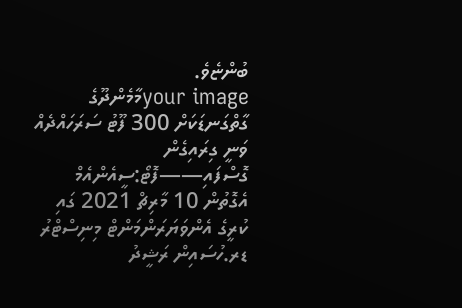ބުންޏެވެ.
your imageމާމެންދޫގެ ގާތްގަނޑަކަށް 300 ފޫޓު ސަރަހައްދެއް ވަނީ ގިރައިގެން ގޮސްފައި——ފޮޓޯ:ސީއެންއެމް
އެގޮތުން 10 މާރިޗް 2021 ގައި ކުރީގެ އެންވަޔަރަންމަންޓް މިނިސްޓްރު ޑރ.ހުސައިން ރަޝީދު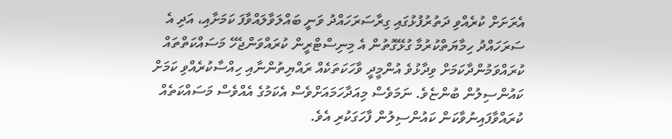އެރަށަށް ކުރެއްވި ދަތުރުފުޅުގައި ގިރާސަރަހައްދު ވަނީ ބައްލަވާލައްވާފަ ކަމަށާއި، އަދި އެ ސަރަހައްދު ހިމާޔަތްކުރުމާ ގުޅޭގޮތުން އެ މިނިސްޓްރީން ކުރައްވަންޖެހޭ މަސައްކަތްތައް ކުރައްވަމުންދާކަމަށް ވިދާޅުވެ އުންމީދީ ވާހަކަތަކެއް ރައްޔިތުންނާއި ހިއްސާކުރެއްވި ކަމަށް ކައުންސިލުން ބުންޏެވެ. ނަމަވެސް މިއަދާހަމައަށްވެސް އެކަމުގެ އެއްވެސް މަސައްކަތެއް ކުރައްވާފައިނުވާކަން ކައުންސިލުން ފާހަގަކުރި އެވެ.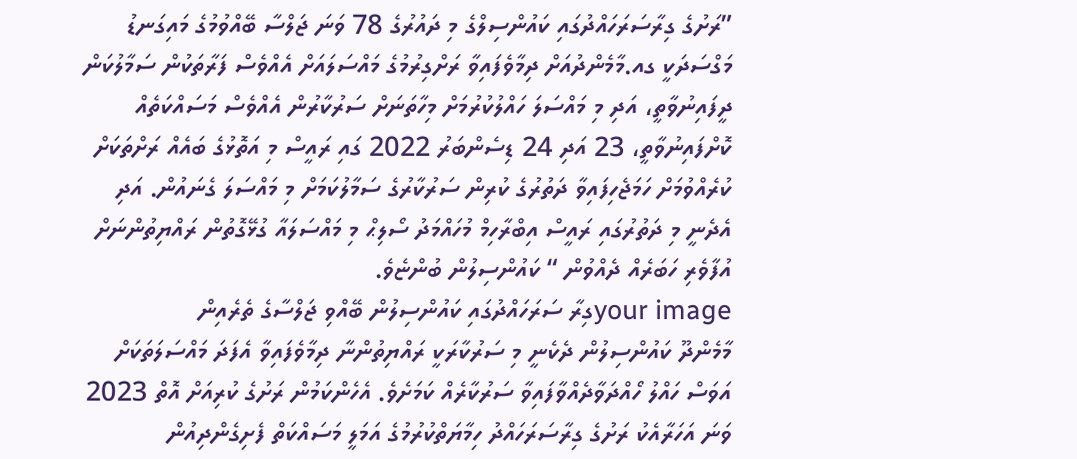”ރަށުގެ ގިރާސަރަހައްދުގައި ކައުންސިލްގެ މި ދައުރުގެ 78 ވަނަ ޖަލްސާ ބޭއްވުމުގެ މައިގަނޑު މަގްސަދަކީ ގއ.މާމެންދުއަށް ދިމާވެފައިވާ ރަށްގިރުމުގެ މައްސަލައަށް އެއްވެސް ފަރާތަކުން ސަމާލުކަން ދީފައިނުވާތީ، އަދި މި މައްސަލަ ހައްލުކުރުމަށް މިހާތަނަށް ސަރުކާރުން އެއްވެސް މަސައްކަތެއް ކޮށްފައިނުވާތީ، 23 އަދި 24 ޑިސެންބަރު 2022 ގައި ރައީސް މި އަތޮޅުގެ ބައެއް ރަށްތަކަށް ކުރެއްވުމަށް ހަމަޖެހިފައިވާ ދަތުރުގެ ކުރިން ސަރުކާރުގެ ސަމާލުކަމަށް މި މައްސަލަ ގެނައުން. އަދި އެދެނީ މި ދަތުރުގައި ރައީސް އިބްރާހިމް މުހައްމަދު ސޯލިޙް މި މައްސަލައާ ގުޅޭގޮތުން ރައްޔިތުންނަށް އުފާވެރި ހަބަރެއް ދެއްވުން “ ކައުންސިލުން ބުންޏެވެ.
your imageގިރާ ސަރަހައްދުގައި ކައުންސިލުން ބޭއްވި ޖަލްސާގެ ތެރެއިން
މާމެންދޫ ކައުންސިލުން ދެކެނީ މި ސަރުކާރަކީ ރައްޔިތުންނާ ދިމާވެފައިވާ އެފަދަ މައްސަލަތަކަށް އަވަސް ހައްލު ހޯއްދަވާދެއްވާފައިވާ ސަރުކާރެއް ކަމަށެވެ. އެހެންކަމުން ރަށުގެ ކުރިއަށް އޮތް 2023 ވަނަ އަހަރާއެކު ރަށުގެ ގިރާސަރަހައްދު ހިމާޔަތްކުރުމުގެ އަމަލީ މަސައްކަތް ފެށިގެންދިއުން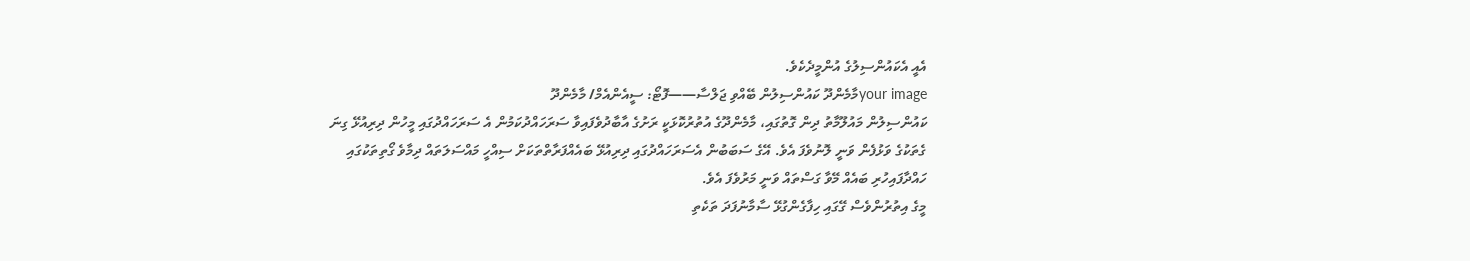އެއީ އެކައުންސިލުގެ އުންމީދެކެވެ.
your imageމާމެންދޫ ކައުންސިލުން ބޭއްވި ޖަލްސާ——ފޮޓޯ: ސީއެންއެމް/ މާމެންދޫ
ކައުންސިލުން މައުލޫމާތު ދިން ގޮތުގައި، މާމެންދޫގެ އުތުރުކޮޅަކީ ރަށުގެ އާބާދުވެފައިވާ ސަރަހައްދުކަމުން އެ ސަރަހައްދުގައި މީހުން ދިރިއުޅޭ ގިނަ ގެތަކުގެ ވަޅުފެން ވަނީ ލޮނުވެފަ އެވެ. އޭގެ ސަބަބުން އެސަރަހައްދުގައި ދިރިއުޅޭ ބައެއްފަރާތްތަކަށް ސިއްހީ މައްސަލަތައް ދިމާވެ ގޯތިތަކުގައި ހައްދާފައިހުރި ބައެއް މޭވާ ގަސްތައް ވަނީ މަރުވެފަ އެވެ.
މީގެ އިތުރުންވެސް ގޭގައި ހިފާގެންގުޅޭ ސާމާނުފަދަ ތަކެތި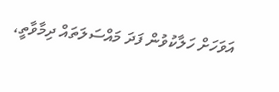އަވަހަށް ހަލާކުވުން ފަދަ މައްސަލަތައް ދިމާވާތީ،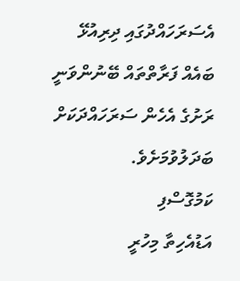އެސަރަހައްދުގައި ދިރިއުޅޭ ބައެއް ފަރާތްތައް ބޭނުންވަނީ ރަށުގެ އެހެން ސަރަހައްދަކަށް ބަދަލުވުމަށެވެ.
ކަމުގޮސްފި
އަޑުއެހިތާ މިހުރީ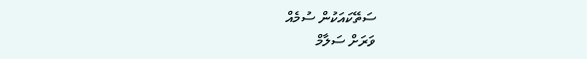ސަތޭކައަކުން ސުމެއް
ވަރަށް ސަލާމް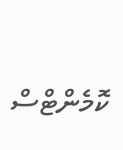ކޮމެންޓްސް